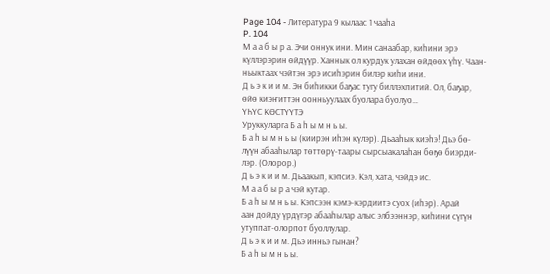Page 104 - Литература 9 кылаас 1 чааһа
P. 104
М а а б ы р а. Эчи оннук ини. Мин санаабар, киһини эрэ
күллэрэрин өйдүүр. Ханнык ол курдук улахан өйдөөх үһү. Чаан-
ньыктаах чэйтэн эрэ исиһэрин билэр киһи ини.
Д ь э к и и м. Эн биһикки баҕас тугу биллэхпитий. Ол, баҕар,
өйө киэҥиттэн оонньуулаах буолара буолуо…
ҮҺҮС КӨСТҮҮТЭ
Уруккуларга Б а һ ы м н ь ы.
Б а һ ы м н ь ы (киирэн иһэн күлэр). Дьааһык киэһэ! Дьэ бө-
лүүн абааһылар төттөрү-таары сырсыакалаһан бөҕө биэрди-
лэр. (Олорор.)
Д ь э к и и м. Дьаакып, кэпсиэ. Кэл, хата, чэйдэ ис.
М а а б ы р а чэй кутар.
Б а һ ы м н ь ы. Кэпсээн кэмэ-кэрдиитэ суох (иһэр). Арай
аан дойду үрдүгэр абааһылар алыс элбээннэр, киһини сүгүн
утуппат-олорпот буоллулар.
Д ь э к и и м. Дьэ инньэ гынан?
Б а һ ы м н ь ы.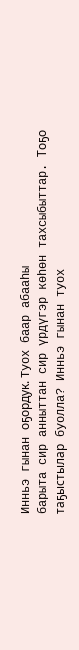Инньэ гынан оҕордук. Туох баар абааһы
барыта сир анныттан сир үрдүгэр көһөн тахсыбыттар. Тоҕо
таҕыстылар буолла? Инньэ гынан туох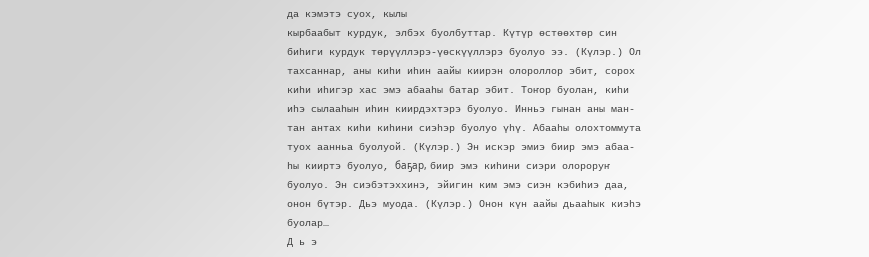да кэмэтэ суох, кылы
кырбаабыт курдук, элбэх буолбуттар. Күтүр өстөөхтөр син
биһиги курдук төрүүллэрэ-үөскүүллэрэ буолуо ээ. (Күлэр.) Ол
тахсаннар, аны киһи иһин аайы киирэн олороллор эбит, сорох
киһи иһигэр хас эмэ абааһы батар эбит. Тоҥор буолан, киһи
иһэ сылааһын иһин киирдэхтэрэ буолуо. Инньэ гынан аны ман-
тан антах киһи киһини сиэһэр буолуо үһү. Абааһы олохтоммута
туох аанньа буолуой. (Күлэр.) Эн искэр эмиэ биир эмэ абаа-
һы кииртэ буолуо, баҕар, биир эмэ киһини сиэри олороруҥ
буолуо. Эн сиэбэтэххинэ, эйигин ким эмэ сиэн кэбиһиэ даа,
онон бүтэр. Дьэ муода. (Күлэр.) Онон күн аайы дьааһык киэһэ
буолар…
Д ь э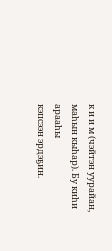к и и м (чэйтэн уурайан, маһын кыһар). Бу киһи арааһы
кэпсээн эрдэҕин.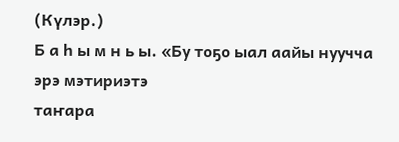(Күлэр.)
Б а һ ы м н ь ы. «Бу тоҕо ыал аайы нуучча эрэ мэтириэтэ
таҥара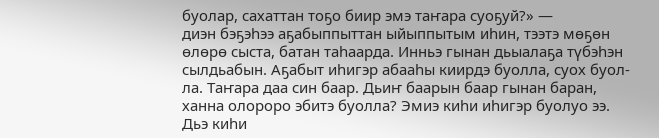буолар, сахаттан тоҕо биир эмэ таҥара суоҕуй?» —
диэн бэҕэһээ аҕабыппыттан ыйыппытым иһин, тээтэ мөҕөн
өлөрө сыста, батан таһаарда. Инньэ гынан дьыалаҕа түбэһэн
сылдьабын. Аҕабыт иһигэр абааһы киирдэ буолла, суох буол-
ла. Таҥара даа син баар. Дьиҥ баарын баар гынан баран,
ханна олороро эбитэ буолла? Эмиэ киһи иһигэр буолуо ээ.
Дьэ киһи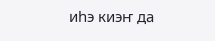иһэ киэҥ да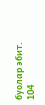буолар эбит.
104